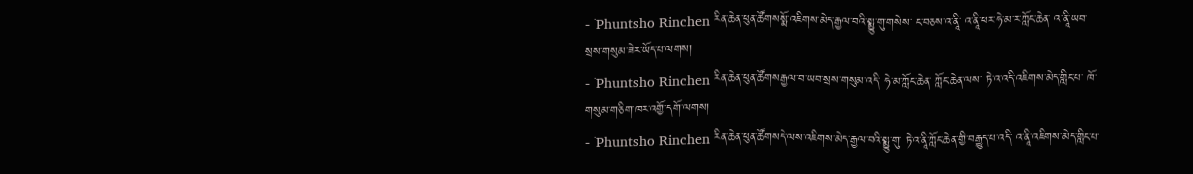- ་Phuntsho Rinchen རིན་ཆེན་ཕུན་ཚོགསསྨོ་འཇིགས་མེད་རྒྱལ་བའི་སྨྱུ་གུ་གསེས་ ང་བཅས་འ་ནཱི་ འ་ནཱི་ཕར་ཧེ་མ་ར་ཀློང་ཆེན་ འ་ནཱི་ཡབ་སྲས་གསུམ་ཟེར་ཡོད་པ་ལགས།
- ་Phuntsho Rinchen རིན་ཆེན་ཕུན་ཚོགསརྒྱལ་བ་ཡབ་སྲས་གསུམ་འདི་ ཧེ་མ་ཀློང་ཆེན་ ཀློང་ཆེན་ལས་ ཏེ་འ་འདི་འཇིགས་མེད་གླིང་པ་ ཁོ་གསུམ་གཅིག་ཁར་འགྱོ་དགོ་ལགས།
- ་Phuntsho Rinchen རིན་ཆེན་ཕུན་ཚོགསདེ་ལས་འཇིགས་མེད་རྒྱལ་བའི་སྨྱུ་གུ་ ཏེ་འ་ནཱི་ཀློང་ཆེན་གྱི་བརྒྱུད་པ་འདི་ འ་ནཱི་འཇིགས་མེད་གླིང་པ་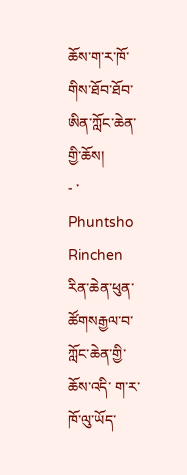ཆོས་ག་ར་ཁོ་གིས་ཐོབ་ཐོབ་ཨིན་ཀློང་ཆེན་གྱི་ཆོས།
- ་Phuntsho Rinchen རིན་ཆེན་ཕུན་ཚོགསརྒྱལ་བ་ཀློང་ཆེན་གྱི་ཆོས་འདི་ ག་ར་ཁོ་ལུ་ཡོད་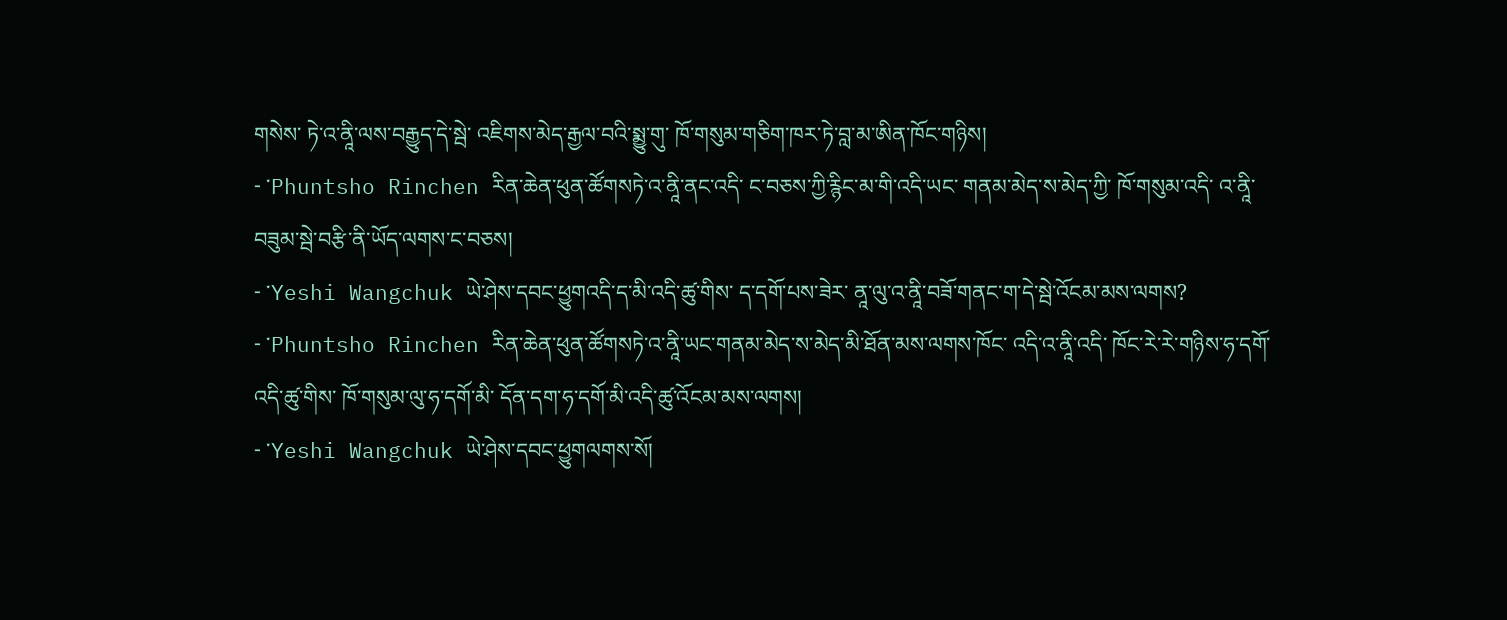གསེས་ ཏེ་འ་ནཱི་ལས་བརྒྱུད་དེ་སྦེ་ འཇིགས་མེད་རྒྱལ་བའི་སྨྱུ་གུ་ ཁོ་གསུམ་གཅིག་ཁར་ཏེ་བླ་མ་ཨིན་ཁོང་གཉིས།
- ་Phuntsho Rinchen རིན་ཆེན་ཕུན་ཚོགསཏེ་འ་ནཱི་ནང་འདི་ ང་བཅས་ཀྱི་རྙིང་མ་གི་འདི་ཡང་ གནམ་མེད་ས་མེད་ཀྱི་ ཁོ་གསུམ་འདི་ འ་ནཱི་བཟུམ་སྦེ་བརྩི་ནི་ཡོད་ལགས་ང་བཅས།
- ་Yeshi Wangchuk ཡེ་ཤེས་དབང་ཕྱུགའདི་ད་མི་འདི་ཚུ་གིས་ ད་དགོ་པས་ཟེར་ ནཱ་ལུ་འ་ནཱི་བཟོ་གནང་ག་དེ་སྦེ་འོངམ་མས་ལགས?
- ་Phuntsho Rinchen རིན་ཆེན་ཕུན་ཚོགསཏེ་འ་ནཱི་ཡང་གནམ་མེད་ས་མེད་མི་ཐོན་མས་ལགས་ཁོང་ འདི་འ་ནཱི་འདི་ ཁོང་རེ་རེ་གཉིས་ཧ་དགོ་འདི་ཚུ་གིས་ ཁོ་གསུམ་ལུ་ཧ་དགོ་མི་ དོན་དག་ཧ་དགོ་མི་འདི་ཚུ་འོངམ་མས་ལགས།
- ་Yeshi Wangchuk ཡེ་ཤེས་དབང་ཕྱུགལགས་སོ།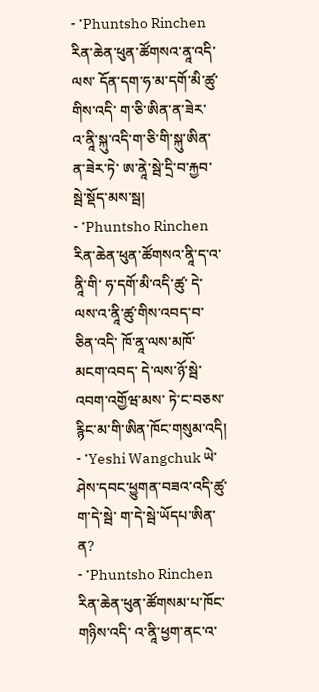- ་Phuntsho Rinchen རིན་ཆེན་ཕུན་ཚོགསའ་ནཱ་འདི་ལས་ དོན་དག་ཧ་མ་དགོ་མི་ཚུ་གིས་འདི་ ག་ཅི་ཨིན་ན་ཟེར་ འ་ནཱི་སྐུ་འདི་ག་ཅི་གི་སྐུ་ཨིན་ན་ཟེར་ཏེ་ ཨ་ནཱེ་སྦེ་དྲི་བ་རྐྱབ་སྦེ་སྡོད་མས་སྦ།
- ་Phuntsho Rinchen རིན་ཆེན་ཕུན་ཚོགསའ་ནཱི་ད་འ་ནཱི་གི་ ཧ་དགོ་མི་འདི་ཚུ་ དེ་ལས་འ་ནཱི་ཚུ་གིས་འབད་བ་ཅིན་འདི་ ཁོ་ནཱ་ལས་མཁོ་མངག་འབད་ དེ་ལས་ཉོ་སྦེ་འབག་འགྱོཝ་མས་ ཏེ་ང་བཅས་རྙིང་མ་གི་ཨིན་ཁོང་གསུམ་འདི།
- ་Yeshi Wangchuk ཡེ་ཤེས་དབང་ཕྱུགན་བཟའ་འདི་ཚུ་ག་དེ་སྦེ་ ག་དེ་སྦེ་ཡོདཔ་ཨིན་ན?
- ་Phuntsho Rinchen རིན་ཆེན་ཕུན་ཚོགསམ་པ་ཁོང་གཉིས་འདི་ འ་ནཱི་ཕྱག་ནང་འ་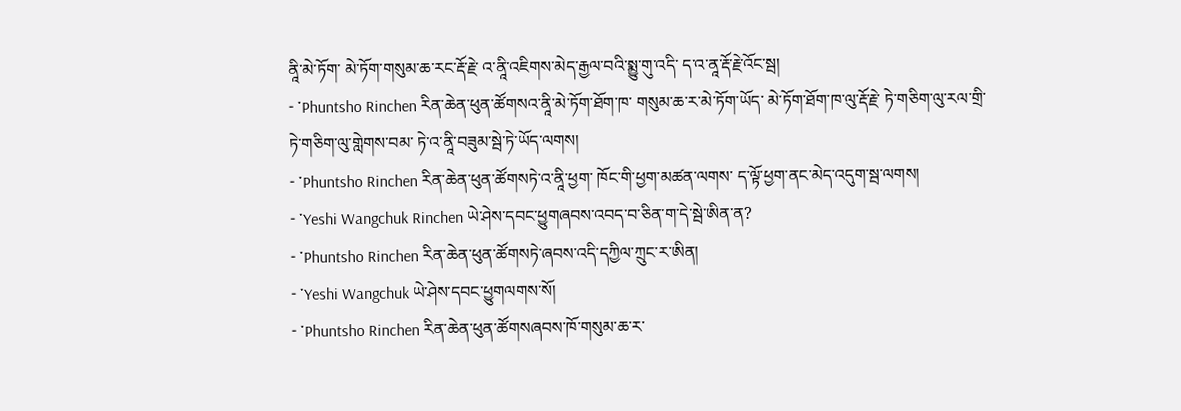ནཱི་མེ་ཏོག་ མེ་ཏོག་གསུམ་ཆ་རང་རྡོ་རྗེ་ འ་ནཱི་འཇིགས་མེད་རྒྱལ་བའི་སྨྱུ་གུ་འདི་ ད་འ་ནཱ་རྡོ་རྗེ་འོང་སྦ།
- ་Phuntsho Rinchen རིན་ཆེན་ཕུན་ཚོགསའ་ནཱི་མེ་ཏོག་ཐོག་ཁ་ གསུམ་ཆ་ར་མེ་ཏོག་ཡོད་ མེ་ཏོག་ཐོག་ཁ་ལུ་རྡོ་རྗེ་ ཏེ་གཅིག་ལུ་རལ་གྲི་ ཏེ་གཅིག་ལུ་གླེགས་བམ་ ཏེ་འ་ནཱི་བཟུམ་སྦེ་ཏེ་ཡོད་ལགས།
- ་Phuntsho Rinchen རིན་ཆེན་ཕུན་ཚོགསཏེ་འ་ནཱི་ཕྱག་ ཁོང་གི་ཕྱག་མཚན་ལགས་ ད་ལྟོ་ཕྱག་ནང་མེད་འདུག་སྦ་ལགས།
- ་Yeshi Wangchuk Rinchen ཡེ་ཤེས་དབང་ཕྱུགཞབས་འབད་བ་ཅིན་ག་དེ་སྦེ་ཨིན་ན?
- ་Phuntsho Rinchen རིན་ཆེན་ཕུན་ཚོགསཏེ་ཞབས་འདི་དཀྱིལ་ཀྲུང་ར་ཨིན།
- ་Yeshi Wangchuk ཡེ་ཤེས་དབང་ཕྱུགལགས་སོ།
- ་Phuntsho Rinchen རིན་ཆེན་ཕུན་ཚོགསཞབས་ཁོ་གསུམ་ཆ་ར་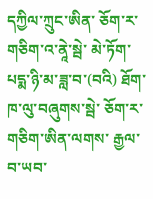དཀྱིལ་ཀྲུང་ཨིན་ ཅོག་ར་གཅིག་འ་ནཱེ་སྦེ་ མེ་ཏོག་པདྨ་ཉི་མ་ཟླ་བ་(བའི) ཐོག་ཁ་ལུ་བཞུགས་སྦེ་ ཅོག་ར་གཅིག་ཨིན་ལགས་ རྒྱལ་བ་ཡབ་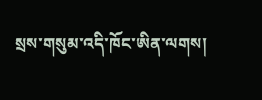སྲས་གསུམ་འདི་ཁོང་ཨིན་ལགས།